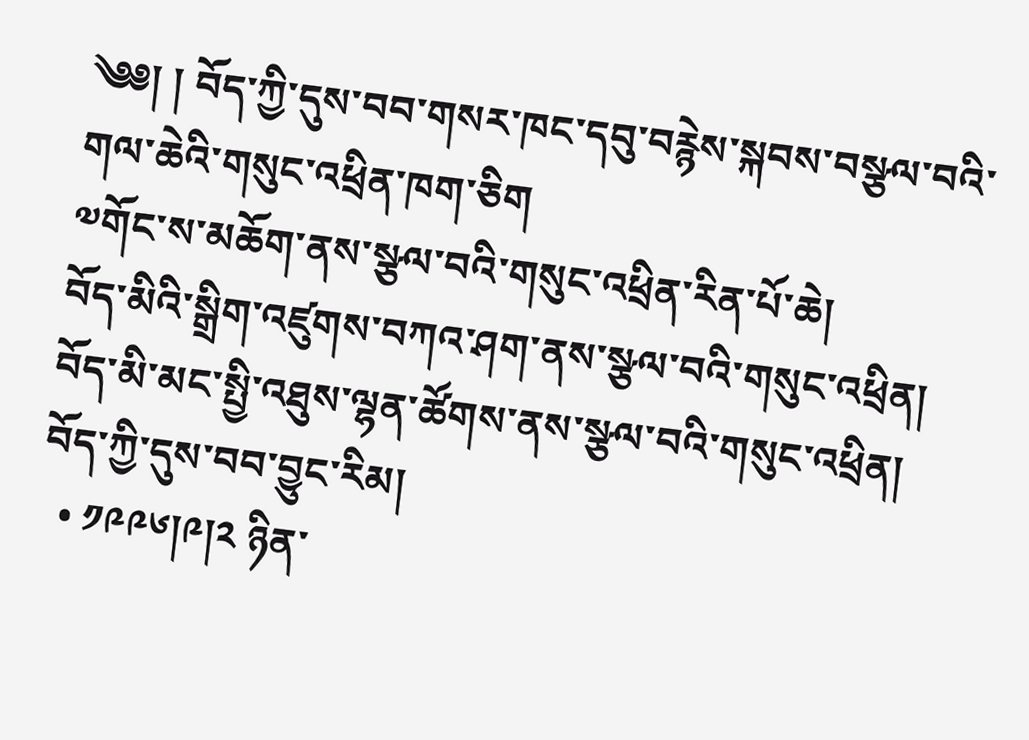༄༅། ། བོད་ཀྱི་དུས་བབ་གསར་ཁང་དབུ་བརྙེས་སྐབས་བསྩལ་བའི་གལ་ཆེའི་གསུང་འཕྲིན་ཁག་ཅིག
༧གོང་ས་མཆོག་ནས་སྩལ་བའི་གསུང་འཕྲིན་རིན་པོ་ཆེ།
བོད་མིའི་སྒྲིག་འཛུགས་བཀའ་ཤག་ནས་སྩལ་བའི་གསུང་འཕྲིན།
བོད་མི་མང་སྤྱི་འཐུས་ལྷན་ཚོགས་ནས་སྩལ་བའི་གསུང་འཕྲིན།
བོད་ཀྱི་དུས་བབ་བྱུང་རིམ།
  • ༡༩༩༦།༩།༢ ཉིན་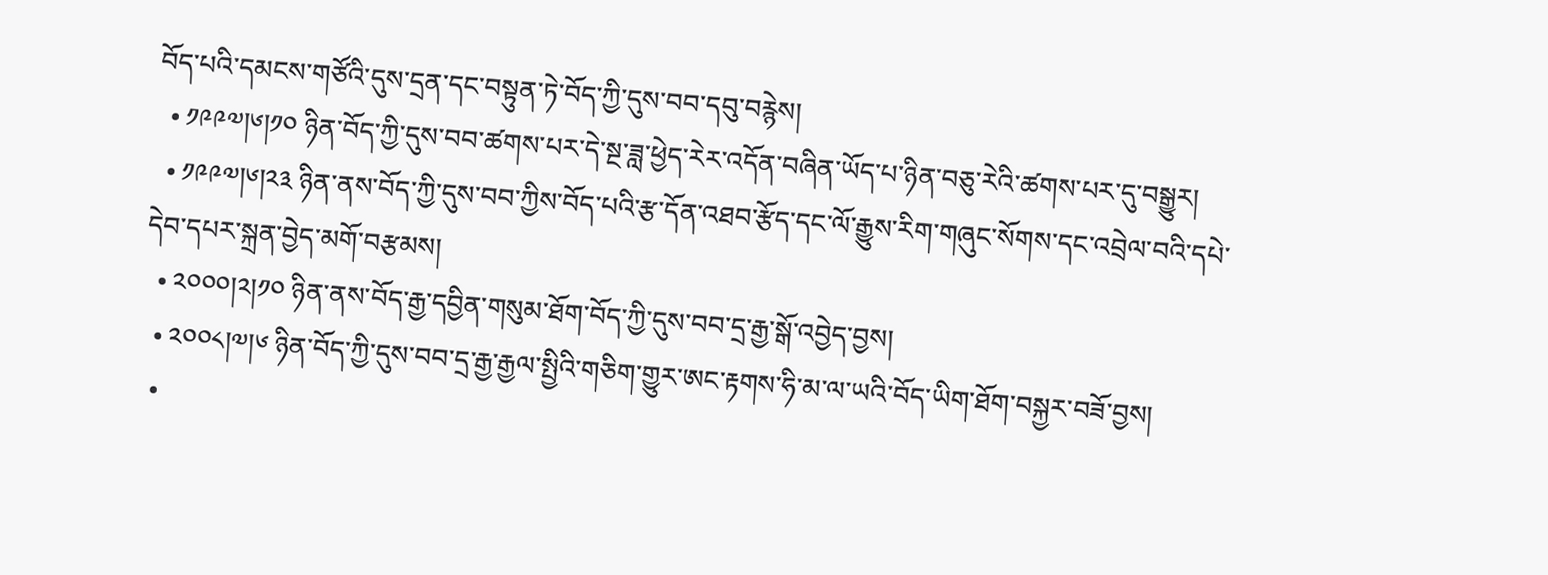བོད་པའི་དམངས་གཙོའི་དུས་དྲན་དང་བསྟུན་ཏེ་བོད་ཀྱི་དུས་བབ་དབུ་བརྙེས།
  • ༡༩༩༧།༦།༡༠ ཉིན་བོད་ཀྱི་དུས་བབ་ཚགས་པར་དེ་སྔ་ཟླ་ཕྱེད་རེར་འདོན་བཞིན་ཡོད་པ་ཉིན་བཅུ་རེའི་ཚགས་པར་དུ་བསྒྱུར།
  • ༡༩༩༧།༦།༢༣ ཉིན་ནས་བོད་ཀྱི་དུས་བབ་ཀྱིས་བོད་པའི་རྩ་དོན་འཐབ་རྩོད་དང་ལོ་རྒྱུས་རིག་གཞུང་སོགས་དང་འབྲེལ་བའི་དཔེ་དེབ་དཔར་སྐྲན་བྱེད་མགོ་བརྩམས།
  • ༢༠༠༠།༢།༡༠ ཉིན་ནས་བོད་རྒྱ་དབྱིན་གསུམ་ཐོག་བོད་ཀྱི་དུས་བབ་དྲ་རྒྱ་སྒོ་འབྱེད་བྱས།
  • ༢༠༠༨།༧།༦ ཉིན་བོད་ཀྱི་དུས་བབ་དྲ་རྒྱ་རྒྱལ་སྤྱིའི་གཅིག་གྱུར་ཨང་རྟགས་ཧི་མ་ལ་ཡའི་བོད་ཡིག་ཐོག་བསྐྱར་བཟོ་བྱས།
  •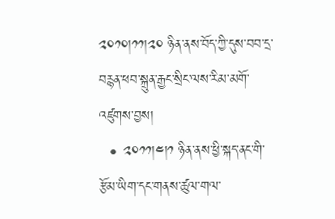༢༠༡༠།༡༡།༢༠ ཉིན་ནས་བོད་ཀྱི་དུས་བབ་དྲ་བརྙན་ཕབ་སྐྲུན་རྒྱང་སྲིང་ལས་རིམ་མགོ་འཛུགས་བྱས།
  • ༢༠༡༡།༤།༡ ཉིན་ནས་ཕྱི་སྐད་ནང་གི་རྩོམ་ཡིག་དང་གནས་ཚུལ་གལ་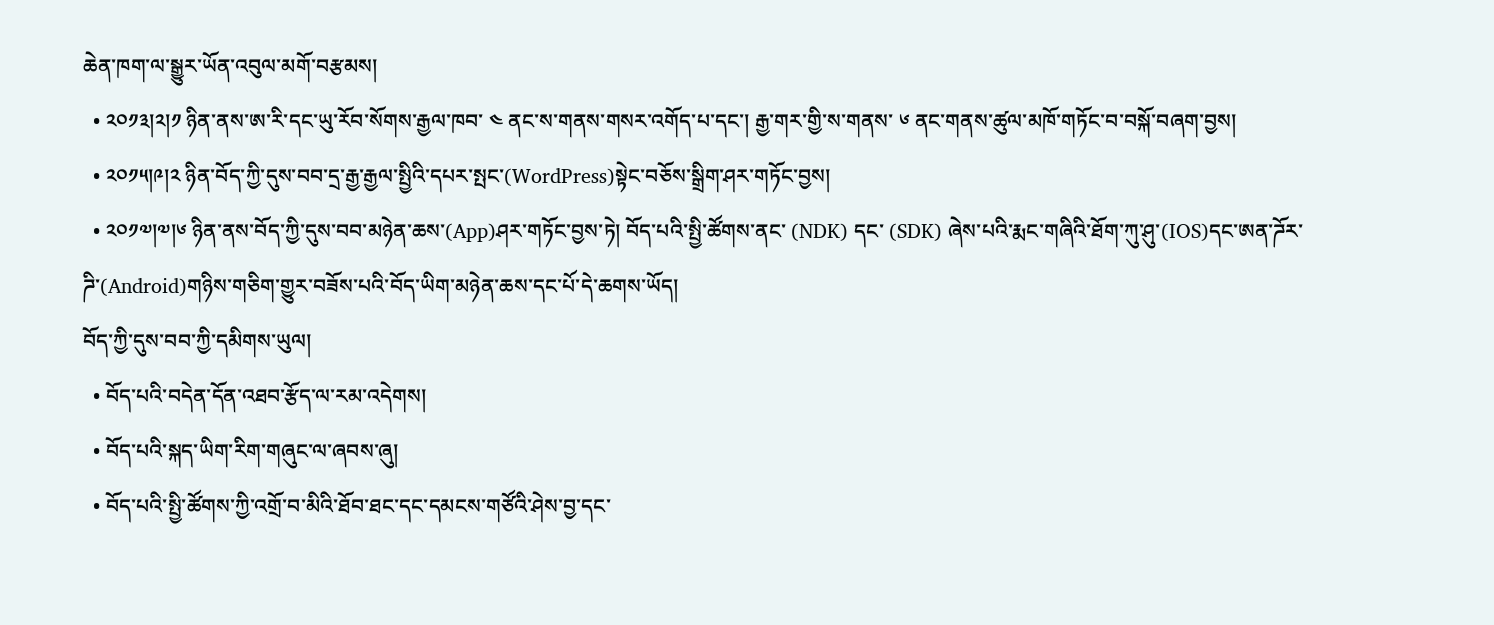ཆེན་ཁག་ལ་སྒྱུར་ཡོན་འབུལ་མགོ་བརྩམས།
  • ༢༠༡༣།༢།༡ ཉིན་ནས་ཨ་རི་དང་ཡུ་རོབ་སོགས་རྒྱལ་ཁབ་ ༤ ནང་ས་གནས་གསར་འགོད་པ་དང་། རྒྱ་གར་གྱི་ས་གནས་ ༦ ནང་གནས་ཚུལ་མཁོ་གཏོང་བ་བསྐོ་བཞག་བྱས།
  • ༢༠༡༥།༩།༢ ཉིན་བོད་ཀྱི་དུས་བབ་དྲ་རྒྱ་རྒྱལ་སྤྱིའི་དཔར་སྤང་(WordPress)སྟེང་བཅོས་སྒྲིག་ཤར་གཏོང་བྱས།
  • ༢༠༡༧།༧།༦ ཉིན་ནས་བོད་ཀྱི་དུས་བབ་མཉེན་ཆས་(App)ཤར་གཏོང་བྱས་ཏེ། བོད་པའི་སྤྱི་ཚོགས་ནང་ (NDK) དང་ (SDK) ཞེས་པའི་རྨང་གཞིའི་ཐོག་ཀུ་ཤུ་(IOS)དང་ཨན་ཌོར་ཌི་(Android)གཉིས་གཅིག་གྱུར་བཟོས་པའི་བོད་ཡིག་མཉེན་ཆས་དང་པོ་དེ་ཆགས་ཡོད།
བོད་ཀྱི་དུས་བབ་ཀྱི་དམིགས་ཡུལ།
  • བོད་པའི་བདེན་དོན་འཐབ་རྩོད་ལ་རམ་འདེགས།
  • བོད་པའི་སྐད་ཡིག་རིག་གཞུང་ལ་ཞབས་ཞུ།
  • བོད་པའི་སྤྱི་ཚོགས་ཀྱི་འགྲོ་བ་མིའི་ཐོབ་ཐང་དང་དམངས་གཙོའི་ཤེས་བྱ་དང་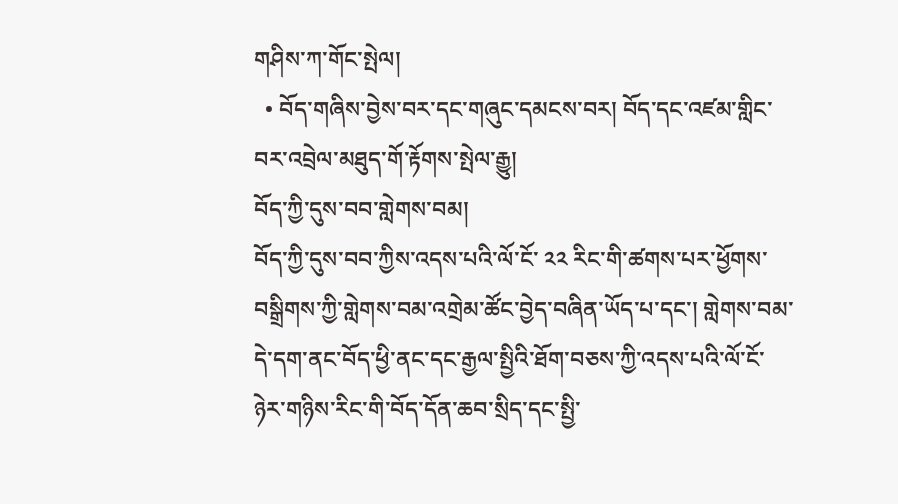གཤིས་ཀ་གོང་སྤེལ།
  • བོད་གཞིས་བྱེས་བར་དང་གཞུང་དམངས་བར། བོད་དང་འཛམ་གླིང་བར་འབྲེལ་མཐུད་གོ་རྟོགས་སྤེལ་རྒྱུ།
བོད་ཀྱི་དུས་བབ་གླེགས་བམ།
བོད་ཀྱི་དུས་བབ་ཀྱིས་འདས་པའི་ལོ་ངོ་ ༢༢ རིང་གི་ཚགས་པར་ཕྱོགས་བསྒྲིགས་ཀྱི་གླེགས་བམ་འགྲེམ་ཚོང་བྱེད་བཞིན་ཡོད་པ་དང་། གླེགས་བམ་དེ་དག་ནང་བོད་ཕྱི་ནང་དང་རྒྱལ་སྤྱིའི་ཐོག་བཅས་ཀྱི་འདས་པའི་ལོ་ངོ་ཉེར་གཉིས་རིང་གི་བོད་དོན་ཆབ་སྲིད་དང་སྤྱི་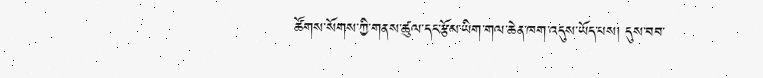ཚོགས་སོགས་ཀྱི་གནས་ཚུལ་དང་རྩོམ་ཡིག་གལ་ཆེན་ཁག་འདུས་ཡོད་པས། དུས་བབ་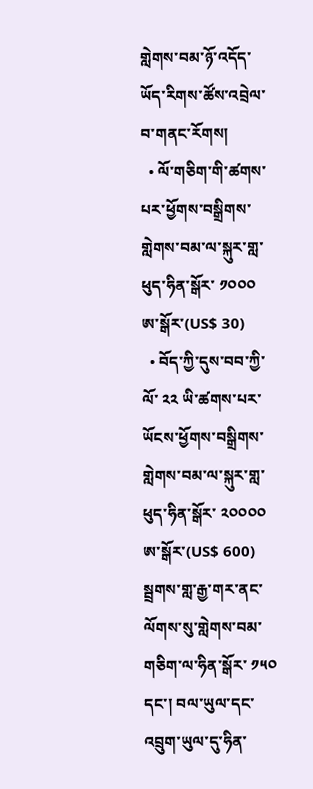གླེགས་བམ་ཉོ་འདོད་ཡོད་རིགས་ཚོས་འབྲེལ་བ་གནང་རོགས།
  • ལོ་གཅིག་གི་ཚགས་པར་ཕྱོགས་བསྒྲིགས་གླེགས་བམ་ལ་སྐུར་གླ་ཕུད་ཧིན་སྒོར་ ༡༠༠༠ ཨ་སྒོར་(US$ 30)
  • བོད་ཀྱི་དུས་བབ་ཀྱི་ལོ་ ༢༢ ཡི་ཚགས་པར་ཡོངས་ཕྱོགས་བསྒྲིགས་གླེགས་བམ་ལ་སྐུར་གླ་ཕུད་ཧིན་སྒོར་ ༢༠༠༠༠ ཨ་སྒོར་(US$ 600)
སྦྲགས་གླ་རྒྱ་གར་ནང་ལོགས་སུ་གླེགས་བམ་གཅིག་ལ་ཧིན་སྒོར་ ༡༥༠ དང་། བལ་ཡུལ་དང་འབྲུག་ཡུལ་དུ་ཧིན་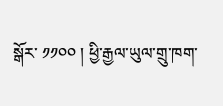སྒོར་ ༡༡༠༠ ། ཕྱི་རྒྱལ་ཡུལ་གྲུ་ཁག་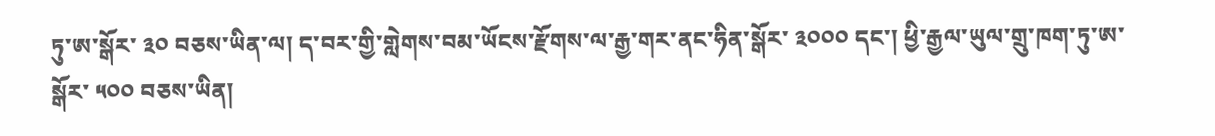ཏུ་ཨ་སྒོར་ ༣༠ བཅས་ཡིན་ལ། ད་བར་གྱི་གླེགས་བམ་ཡོངས་རྫོགས་ལ་རྒྱ་གར་ནང་ཧིན་སྒོར་ ༣༠༠༠ དང་། ཕྱི་རྒྱལ་ཡུལ་གྲུ་ཁག་ཏུ་ཨ་སྒོར་ ༥༠༠ བཅས་ཡིན།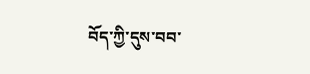བོད་ཀྱི་དུས་བབ་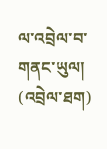ལ་འབྲེལ་བ་གནང་ཡུལ།
(འབྲེལ་ཐག)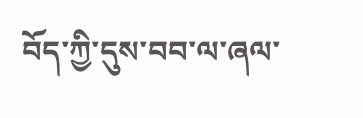བོད་ཀྱི་དུས་བབ་ལ་ཞལ་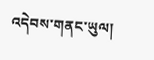འདེབས་གནང་ཡུལ།